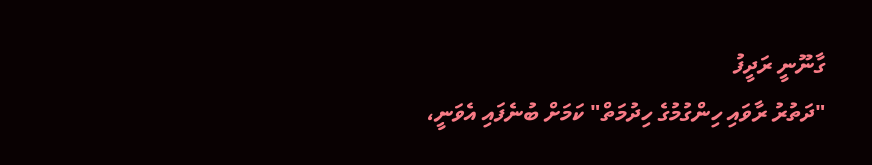ގާނޫނީ ރަދީފު
"ދަތުރު ރާވައި ހިންގުމުގެ ހިދުމަތް" ކަމަށް ބުނެފައި އެވަނީ،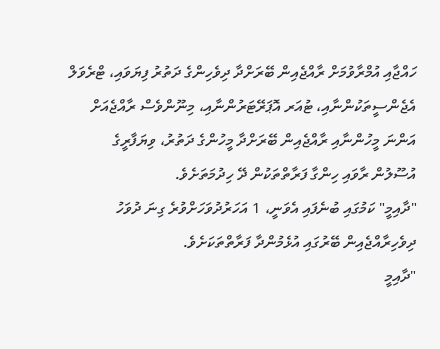ހައްޖާއި އުމްރާވުމަށް ރާއްޖެއިން ބޭރަށްދާ ދިވެހިންގެ ދަތުރު ފިޔަވައި، ޓްރެވަލް އެޖެންސީތަކުންނާއި، ޓުއަރ އޮޕަރޭޓަރުންނާއި، މިނޫންވެސް ރާއްޖެއަށް އަންނަ މީހުންނާއި ރާއްޖެއިން ބޭރަށްދާ މީހުންގެ ދަތުރު، ވިޔަފާރީގެ އުސޫލުން ރާވައި ހިންގާ ފަރާތްތަކުން ދޭ ހިދުމަތަށެވެ.
"ދާއިމީ" ކަމުގައި ބުނެފައި އެވަނީ، 1 އަހަރުދުވަހަށްވުރެ ގިނަ ދުވަހު ދިވެހިރާއްޖެއިން ބޭރުގައި އުޅެމުންދާ ފަރާތްތަކަށެވެ.
"ދާއިމީ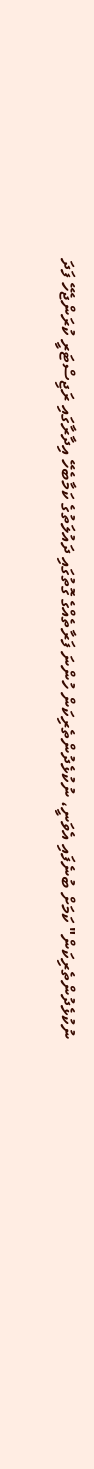ނުކުޅެދުންތެރިކަން" ކަމަށް ބުނެފައި އެވަނީ، ނުކުޅެދުންތެރިކަން ހުންނަ ފަރާތެއްގެ ގޮތުގައި ދައުލަތުގެ ކަމާބެހޭ އިދާރާގައި ރަޖިސްޓަރީ ކުރަންޖެހޭ ފަދަ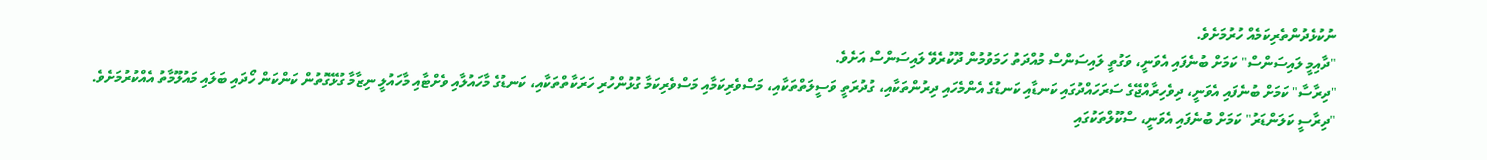ނުކުޅެދުންތެރިކަމެއް ހުރުމަށެވެ.
"ދާއިމީ ލައިސަންސް" ކަމަށް ބުނެފައި އެވަނީ، ވަގުތީ ލައިސަންސް މުއްދަތު ހަމަވުމުން ދޫކުރެވޭ ލައިސަންސް އަށެވެ.
"ދިރާސާ" ކަމަށް ބުނެފައި އެވަނީ، ދިވެހިރާއްޖޭގެ ސަރަހައްދުގައި ކަނޑާއި ކަނޑުގެ އެންމެހައި ދިރުންތަކާއި، ގުދުރަތީ ވަސީލަތްތަކާއި، މަސްވެރިކަމާއި މަސްވެރިކަމާ ގުޅުންހުރި ހަރަކާތްތަކާއި، ކަނޑުގެ މާހައުލާއި ވެށްޓާއި މާހައުލީ ނިޒާމާ ގުޅޭގޮތުން ކަންކަން ހޯދައި ބަލައި މައުލޫމާތު އެއްކުރުމަށެވެ.
"ދިރާސީ ކަލަންޑަރު" ކަމަށް ބުނެފައި އެވަނީ، ސްކޫލްތަކުގައި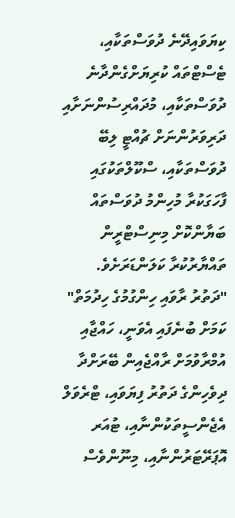ކިޔަވައިދޭނެ ދުވަސްތަކާއި، ޓެސްޓްތައް ކުރިޔަށްގެންދާނެ ދުވަސްތަކާއި، މުދައްރިސުންނަށާއި ދަރިވަރުންނަށް ޗުއްޓީ ލިބޭ ދުވަސްތަކާއި، ސްކޫލްތަކުގައި ފާހަގަކުރާ މުހިންމު ދުވަސްތައް ބަޔާންކޮށް މިނިސްޓްރީން ތައްޔާރުކުރާ ކަލަންޑަރަށެވެ.
"ދަތުރު ރާވައި ހިންގުމުގެ ހިދުމަތް" ކަމަށް ބުނެފައި އެވަނީ، ހައްޖާއި އުމްރާވުމަށް ރާއްޖެއިން ބޭރަށްދާ ދިވެހިންގެ ދަތުރު ފިޔަވައި، ޓްރެވަލް އެޖެންސީތަކުންނާއި، ޓުއަރ އޮޕަރޭޓަރުންނާއި، މިނޫންވެސް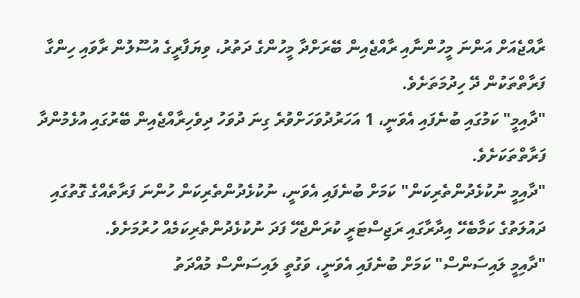ރާއްޖެއަށް އަންނަ މީހުންނާއި ރާއްޖެއިން ބޭރަށްދާ މީހުންގެ ދަތުރު، ވިޔަފާރީގެ އުސޫލުން ރާވައި ހިންގާ ފަރާތްތަކުން ދޭ ހިދުމަތަށެވެ.
"ދާއިމީ" ކަމުގައި ބުނެފައި އެވަނީ، 1 އަހަރުދުވަހަށްވުރެ ގިނަ ދުވަހު ދިވެހިރާއްޖެއިން ބޭރުގައި އުޅެމުންދާ ފަރާތްތަކަށެވެ.
"ދާއިމީ ނުކުޅެދުންތެރިކަން" ކަމަށް ބުނެފައި އެވަނީ، ނުކުޅެދުންތެރިކަން ހުންނަ ފަރާތެއްގެ ގޮތުގައި ދައުލަތުގެ ކަމާބެހޭ އިދާރާގައި ރަޖިސްޓަރީ ކުރަންޖެހޭ ފަދަ ނުކުޅެދުންތެރިކަމެއް ހުރުމަށެވެ.
"ދާއިމީ ލައިސަންސް" ކަމަށް ބުނެފައި އެވަނީ، ވަގުތީ ލައިސަންސް މުއްދަތު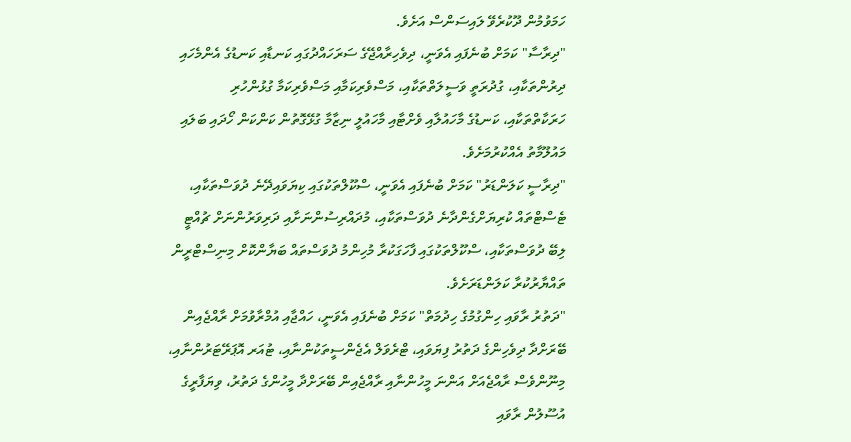ހަމަވުމުން ދޫކުރެވޭ ލައިސަންސް އަށެވެ.
"ދިރާސާ" ކަމަށް ބުނެފައި އެވަނީ، ދިވެހިރާއްޖޭގެ ސަރަހައްދުގައި ކަނޑާއި ކަނޑުގެ އެންމެހައި ދިރުންތަކާއި، ގުދުރަތީ ވަސީލަތްތަކާއި، މަސްވެރިކަމާއި މަސްވެރިކަމާ ގުޅުންހުރި ހަރަކާތްތަކާއި، ކަނޑުގެ މާހައުލާއި ވެށްޓާއި މާހައުލީ ނިޒާމާ ގުޅޭގޮތުން ކަންކަން ހޯދައި ބަލައި މައުލޫމާތު އެއްކުރުމަށެވެ.
"ދިރާސީ ކަލަންޑަރު" ކަމަށް ބުނެފައި އެވަނީ، ސްކޫލްތަކުގައި ކިޔަވައިދޭނެ ދުވަސްތަކާއި، ޓެސްޓްތައް ކުރިޔަށްގެންދާނެ ދުވަސްތަކާއި، މުދައްރިސުންނަށާއި ދަރިވަރުންނަށް ޗުއްޓީ ލިބޭ ދުވަސްތަކާއި، ސްކޫލްތަކުގައި ފާހަގަކުރާ މުހިންމު ދުވަސްތައް ބަޔާންކޮށް މިނިސްޓްރީން ތައްޔާރުކުރާ ކަލަންޑަރަށެވެ.
"ދަތުރު ރާވައި ހިންގުމުގެ ހިދުމަތް" ކަމަށް ބުނެފައި އެވަނީ، ހައްޖާއި އުމްރާވުމަށް ރާއްޖެއިން ބޭރަށްދާ ދިވެހިންގެ ދަތުރު ފިޔަވައި، ޓްރެވަލް އެޖެންސީތަކުންނާއި، ޓުއަރ އޮޕަރޭޓަރުންނާއި، މިނޫންވެސް ރާއްޖެއަށް އަންނަ މީހުންނާއި ރާއްޖެއިން ބޭރަށްދާ މީހުންގެ ދަތުރު، ވިޔަފާރީގެ އުސޫލުން ރާވައި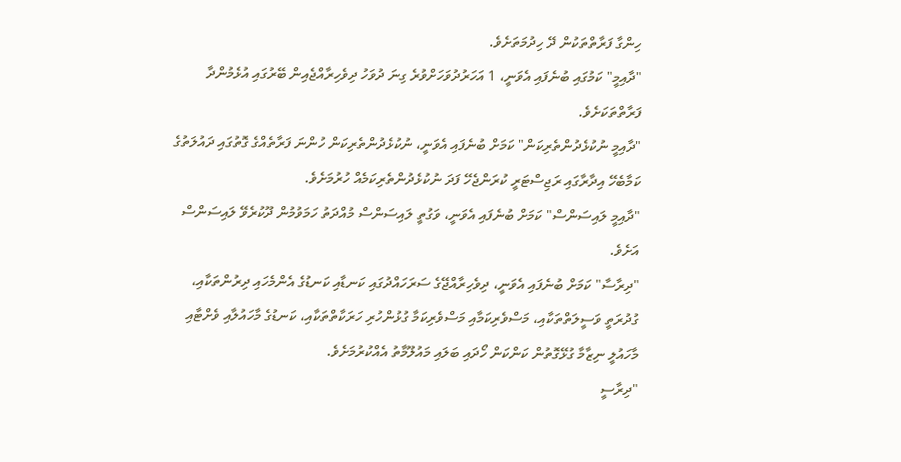ހިންގާ ފަރާތްތަކުން ދޭ ހިދުމަތަށެވެ.
"ދާއިމީ" ކަމުގައި ބުނެފައި އެވަނީ، 1 އަހަރުދުވަހަށްވުރެ ގިނަ ދުވަހު ދިވެހިރާއްޖެއިން ބޭރުގައި އުޅެމުންދާ ފަރާތްތަކަށެވެ.
"ދާއިމީ ނުކުޅެދުންތެރިކަން" ކަމަށް ބުނެފައި އެވަނީ، ނުކުޅެދުންތެރިކަން ހުންނަ ފަރާތެއްގެ ގޮތުގައި ދައުލަތުގެ ކަމާބެހޭ އިދާރާގައި ރަޖިސްޓަރީ ކުރަންޖެހޭ ފަދަ ނުކުޅެދުންތެރިކަމެއް ހުރުމަށެވެ.
"ދާއިމީ ލައިސަންސް" ކަމަށް ބުނެފައި އެވަނީ، ވަގުތީ ލައިސަންސް މުއްދަތު ހަމަވުމުން ދޫކުރެވޭ ލައިސަންސް އަށެވެ.
"ދިރާސާ" ކަމަށް ބުނެފައި އެވަނީ، ދިވެހިރާއްޖޭގެ ސަރަހައްދުގައި ކަނޑާއި ކަނޑުގެ އެންމެހައި ދިރުންތަކާއި، ގުދުރަތީ ވަސީލަތްތަކާއި، މަސްވެރިކަމާއި މަސްވެރިކަމާ ގުޅުންހުރި ހަރަކާތްތަކާއި، ކަނޑުގެ މާހައުލާއި ވެށްޓާއި މާހައުލީ ނިޒާމާ ގުޅޭގޮތުން ކަންކަން ހޯދައި ބަލައި މައުލޫމާތު އެއްކުރުމަށެވެ.
"ދިރާސީ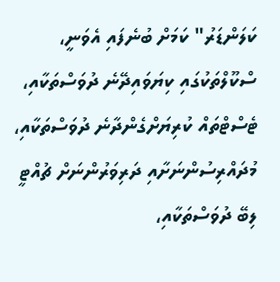ކަލަންޑަރު" ކަމަށް ބުނެފައި އެވަނީ، ސްކޫލްތަކުގައި ކިޔަވައިދޭނެ ދުވަސްތަކާއި، ޓެސްޓްތައް ކުރިޔަށްގެންދާނެ ދުވަސްތަކާއި، މުދައްރިސުންނަށާއި ދަރިވަރުންނަށް ޗުއްޓީ ލިބޭ ދުވަސްތަކާއި،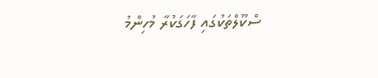ސްކޫލްތަކުގައި ފާހަގަކުރާ މުހިންމު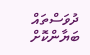ދުވަސްތައް ބަޔާންކޮށް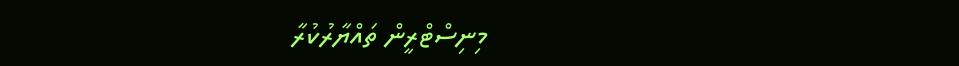މިނިސްޓްރީން ތައްޔާރުކުރާ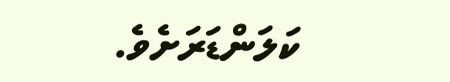ކަލަންޑަރަށެވެ.